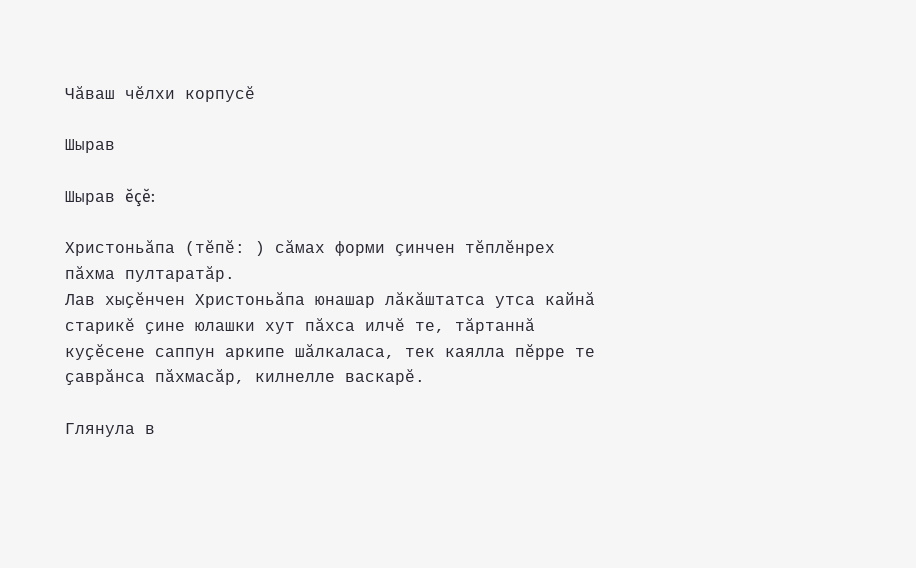Чӑваш чӗлхи корпусӗ

Шырав

Шырав ĕçĕ:

Христоньӑпа (тĕпĕ: ) сăмах форми çинчен тĕплĕнрех пăхма пултаратăр.
Лав хыҫӗнчен Христоньӑпа юнашар лӑкӑштатса утса кайнӑ старикӗ ҫине юлашки хут пӑхса илчӗ те, тӑртаннӑ куҫӗсене саппун аркипе шӑлкаласа, тек каялла пӗрре те ҫаврӑнса пӑхмасӑр, килнелле васкарӗ.

Глянула в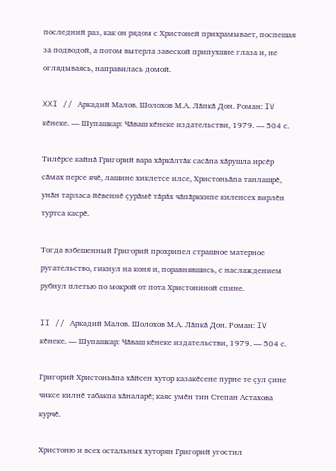последний раз, как он рядом с Христоней прихрамывает, поспешая за подводой, а потом вытерла завеской припухшие глаза и, не оглядываясь, направилась домой.

XXI // Аркадий Малов. Шолохов М.А. Лӑпкӑ Дон. Роман: IV кӗнеке. — Шупашкар: Чӑваш кӗнеке издательстви, 1979. — 504 с.

Тилӗрсе кайнӑ Григорий вара хӑркӑлтӑк сасӑпа хӑрушла ирсӗр сӑмах персе ячӗ, лашине хиклетсе илсе, Христоньӑпа танлашрӗ, унӑн тарласа йӗвеннӗ ҫурӑмӗ тӑрӑх чӑпӑрккипе киленсех вирлӗн туртса касрӗ.

Тогда взбешенный Григорий прохрипел страшное матерное ругательство, гикнул на коня и, поравнявшись, с наслаждением рубнул плетью по мокрой от пота Христониной спине.

II // Аркадий Малов. Шолохов М.А. Лӑпкӑ Дон. Роман: IV кӗнеке. — Шупашкар: Чӑваш кӗнеке издательстви, 1979. — 504 с.

Григорий Христоньӑпа хӑйсен хутор казакӗсене пурне те ҫул ҫине чиксе килнӗ табакпа хӑналарӗ; каяс умӗн тин Степан Астахова курчӗ.

Христоню и всех остальных хуторян Григорий угостил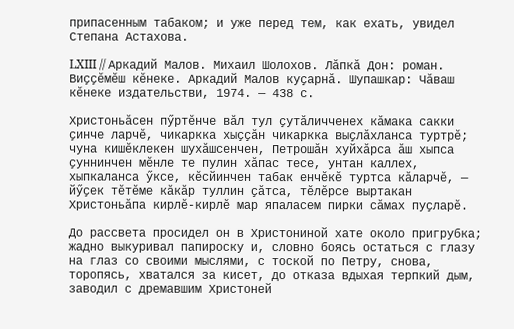припасенным табаком; и уже перед тем, как ехать, увидел Степана Астахова.

LXIII // Аркадий Малов. Михаил Шолохов. Лӑпкӑ Дон: роман. Виҫҫӗмӗш кӗнеке. Аркадий Малов куҫарнӑ. Шупашкар: Чӑваш кӗнеке издательстви, 1974. — 438 с.

Христоньӑсен пӳртӗнче вӑл тул ҫутӑличченех кӑмака сакки ҫинче ларчӗ, чикаркка хыҫҫӑн чикаркка выҫлӑхланса туртрӗ; чуна кишӗклекен шухӑшсенчен, Петрошӑн хуйхӑрса ӑш хыпса ҫуннинчен мӗнле те пулин хӑпас тесе, унтан каллех, хыпкаланса ӳксе, кӗсйинчен табак енчӗкӗ туртса кӑларчӗ, — йӳҫек тӗтӗме кӑкӑр туллин ҫӑтса, тӗлӗрсе выртакан Христоньӑпа кирлӗ-кирлӗ мар япаласем пирки сӑмах пуҫларӗ.

До рассвета просидел он в Христониной хате около пригрубка; жадно выкуривал папироску и, словно боясь остаться с глазу на глаз со своими мыслями, с тоской по Петру, снова, торопясь, хватался за кисет, до отказа вдыхая терпкий дым, заводил с дремавшим Христоней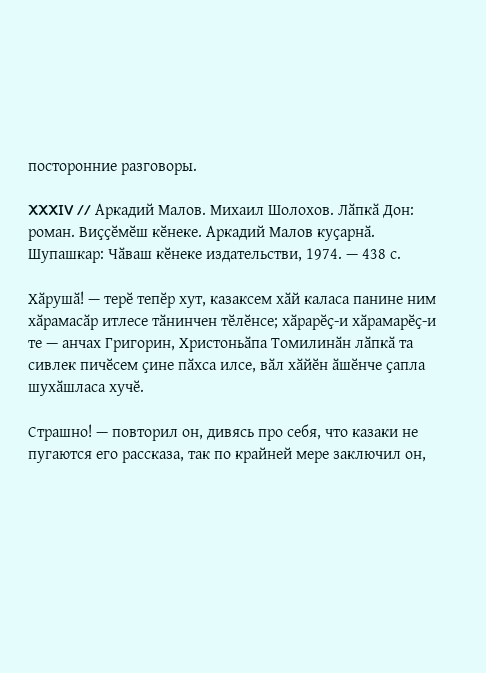посторонние разговоры.

XXXIV // Аркадий Малов. Михаил Шолохов. Лӑпкӑ Дон: роман. Виҫҫӗмӗш кӗнеке. Аркадий Малов куҫарнӑ. Шупашкар: Чӑваш кӗнеке издательстви, 1974. — 438 с.

Хӑрушӑ! — терӗ тепӗр хут, казаксем хӑй каласа панине ним хӑрамасӑр итлесе тӑнинчен тӗлӗнсе; хӑрарӗҫ-и хӑрамарӗҫ-и те — анчах Григорин, Христоньӑпа Томилинӑн лӑпкӑ та сивлек пичӗсем ҫине пӑхса илсе, вӑл хӑйӗн ӑшӗнче ҫапла шухӑшласа хучӗ.

Страшно! — повторил он, дивясь про себя, что казаки не пугаются его рассказа, так по крайней мере заключил он,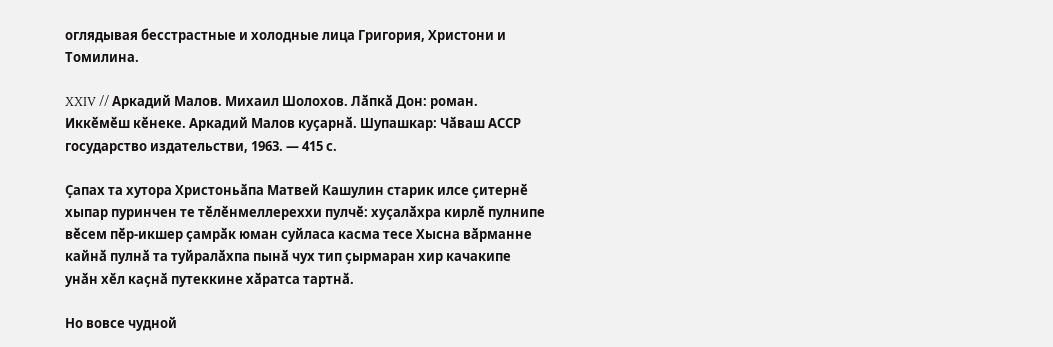оглядывая бесстрастные и холодные лица Григория, Христони и Томилина.

XXIV // Аркадий Малов. Михаил Шолохов. Лӑпкӑ Дон: роман. Иккӗмӗш кӗнеке. Аркадий Малов куҫарнӑ. Шупашкар: Чӑваш АССР государство издательстви, 1963. — 415 с.

Ҫапах та хутора Христоньӑпа Матвей Кашулин старик илсе ҫитернӗ хыпар пуринчен те тӗлӗнмеллереххи пулчӗ: хуҫалӑхра кирлӗ пулнипе вӗсем пӗр-икшер ҫамрӑк юман суйласа касма тесе Хысна вӑрманне кайнӑ пулнӑ та туйралӑхпа пынӑ чух тип ҫырмаран хир качакипе унӑн хӗл каҫнӑ путеккине хӑратса тартнӑ.

Но вовсе чудной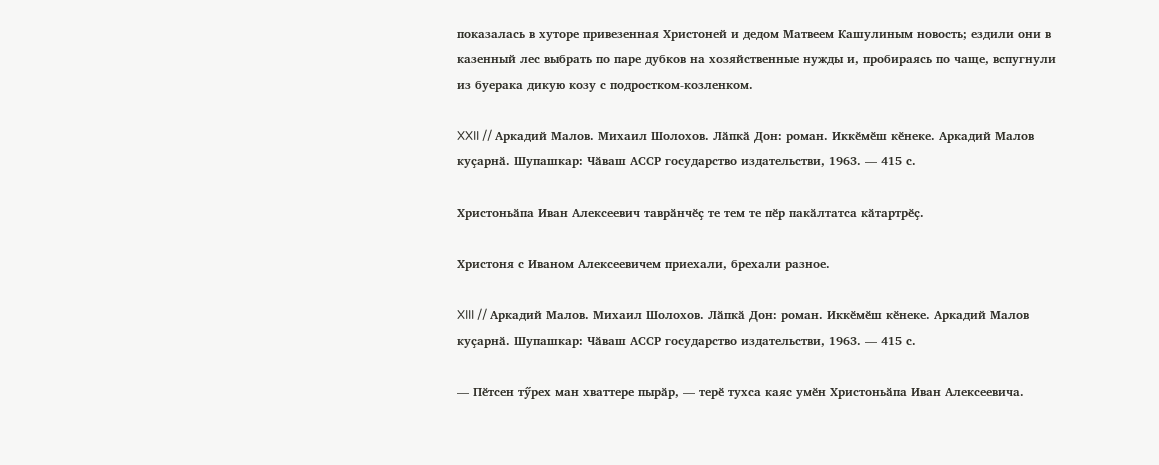показалась в хуторе привезенная Христоней и дедом Матвеем Кашулиным новость; ездили они в казенный лес выбрать по паре дубков на хозяйственные нужды и, пробираясь по чаще, вспугнули из буерака дикую козу с подростком-козленком.

XXII // Аркадий Малов. Михаил Шолохов. Лӑпкӑ Дон: роман. Иккӗмӗш кӗнеке. Аркадий Малов куҫарнӑ. Шупашкар: Чӑваш АССР государство издательстви, 1963. — 415 с.

Христоньӑпа Иван Алексеевич таврӑнчӗҫ те тем те пӗр пакӑлтатса кӑтартрӗҫ.

Христоня с Иваном Алексеевичем приехали, брехали разное.

XIII // Аркадий Малов. Михаил Шолохов. Лӑпкӑ Дон: роман. Иккӗмӗш кӗнеке. Аркадий Малов куҫарнӑ. Шупашкар: Чӑваш АССР государство издательстви, 1963. — 415 с.

— Пӗтсен тӳрех ман хваттере пырӑр, — терӗ тухса каяс умӗн Христоньӑпа Иван Алексеевича.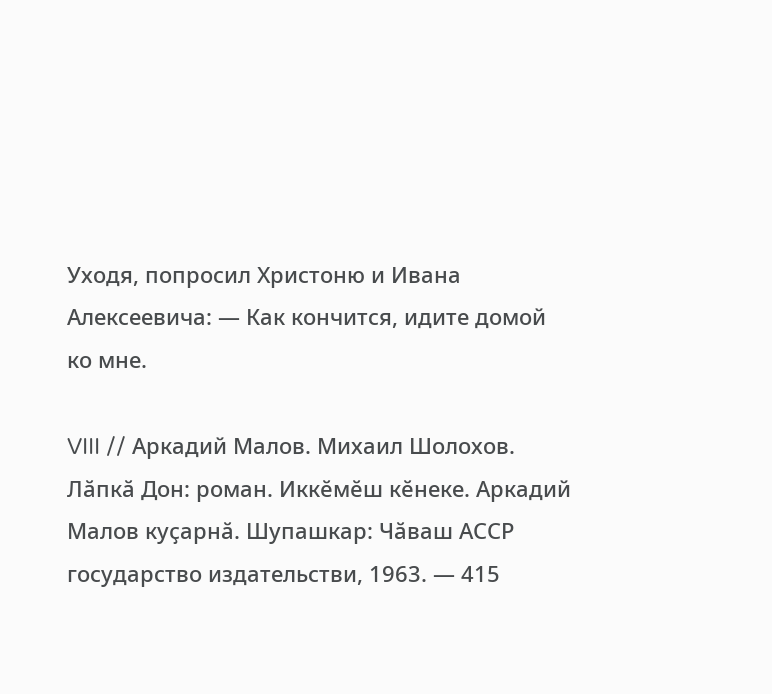Уходя, попросил Христоню и Ивана Алексеевича: — Как кончится, идите домой ко мне.

VIII // Аркадий Малов. Михаил Шолохов. Лӑпкӑ Дон: роман. Иккӗмӗш кӗнеке. Аркадий Малов куҫарнӑ. Шупашкар: Чӑваш АССР государство издательстви, 1963. — 415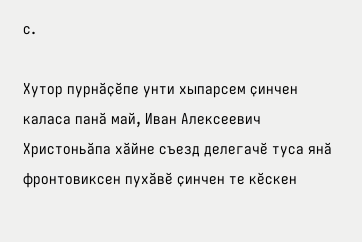с.

Хутор пурнӑҫӗпе унти хыпарсем ҫинчен каласа панӑ май, Иван Алексеевич Христоньӑпа хӑйне съезд делегачӗ туса янӑ фронтовиксен пухӑвӗ ҫинчен те кӗскен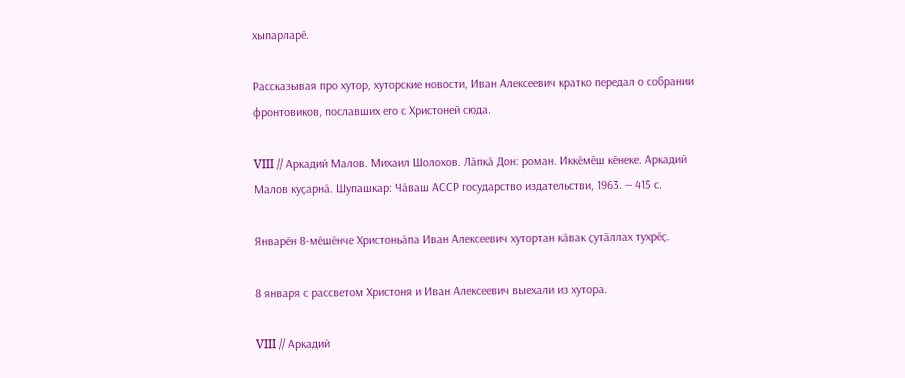хыпарларӗ.

Рассказывая про хутор, хуторские новости, Иван Алексеевич кратко передал о собрании фронтовиков, пославших его с Христоней сюда.

VIII // Аркадий Малов. Михаил Шолохов. Лӑпкӑ Дон: роман. Иккӗмӗш кӗнеке. Аркадий Малов куҫарнӑ. Шупашкар: Чӑваш АССР государство издательстви, 1963. — 415 с.

Январӗн 8-мӗшӗнче Христоньӑпа Иван Алексеевич хутортан кӑвак ҫутӑллах тухрӗҫ.

8 января с рассветом Христоня и Иван Алексеевич выехали из хутора.

VIII // Аркадий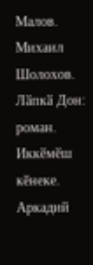Малов. Михаил Шолохов. Лӑпкӑ Дон: роман. Иккӗмӗш кӗнеке. Аркадий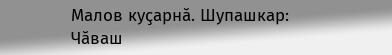Малов куҫарнӑ. Шупашкар: Чӑваш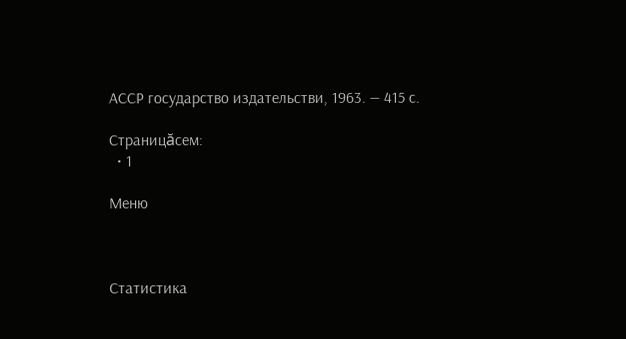АССР государство издательстви, 1963. — 415 с.

Страницăсем:
  • 1

Меню



Статистика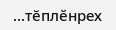...тĕплӗнрех